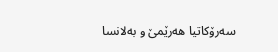سه‌رۆكاتیا هه‌رێمێ و به‌لانسا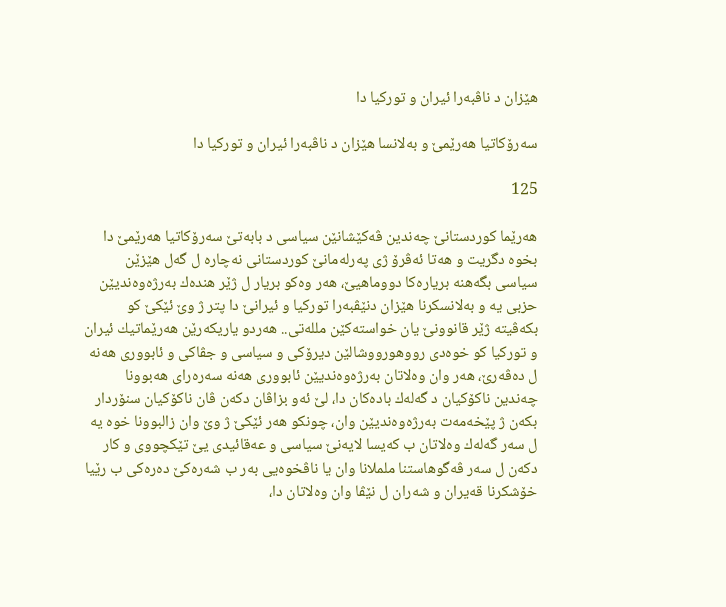هێزان د ناڤبه‌را ئیران و توركیا دا

سه‌رۆكاتیا هه‌رێمێ و به‌لانسا هێزان د ناڤبه‌را ئیران و توركیا دا

125

هه‌رێما كوردستانێ چه‌ندین ڤه‌كێشانێن سیاسی د بابه‌تێ سه‌رۆكاتیا هه‌رێمێ دا بخوه‌ دگریت و هه‌تا ئه‌ڤرۆ ژی په‌رله‌مانێ كوردستانی نه‌چاره‌ ل گه‌ل هێزێن سیاسی بگه‌هنه‌ بریاره‌كا دووماهیێ، هه‌ر وه‌كو بریار ل ژێر هنده‌ك به‌رژه‌وه‌ندیێن حزبی یه‌ و به‌لانسكرنا هێزان دنێڤبه‌را توركیا و ئیرانێ دا پتر ژ وێ ئێكێ كو بكه‌ڤیته‌ ژێر قانوونێ یان خواسته‌كێن ملله‌تی.. هه‌ردو یاریكه‌رێن هه‌رێماتیك ئیران و توركیا كو خوه‌دی رووهورووشالێن دیرۆكی و سیاسی و جڤاكی و ئابووری هه‌نه‌ ل ده‌ڤه‌رێ، هه‌ر وان وه‌لاتان به‌رژه‌وه‌ندیێن ئابووری هه‌نه‌ سه‌ره‌رای هه‌بوونا چه‌ندین ناكۆكیان د گه‌له‌ك باده‌كان دا، لێ ئه‌و بزاڤان دكه‌ن ڤان ناكۆكیان سنۆردار بكه‌ن ژ پێخه‌مه‌ت به‌رژه‌وه‌ندیێن وان، چونكو هه‌ر ئێكێ ژ وێ وان زالبوونا خوه‌ یه‌ ل سه‌ر گه‌له‌ك وه‌لاتان ب كه‌یسا لایه‌نێ سیاسی و عه‌قائیدی یێ تێكچووی و كار دكه‌ن ل سه‌ر ڤه‌گوهاستنا ململانا وان یا ناڤخوه‌یی به‌ر ب شه‌ره‌كێ ده‌ره‌كی ب رێیا خۆشكرنا قه‌یران و شه‌ران ل نێڤا وان وه‌لاتان دا،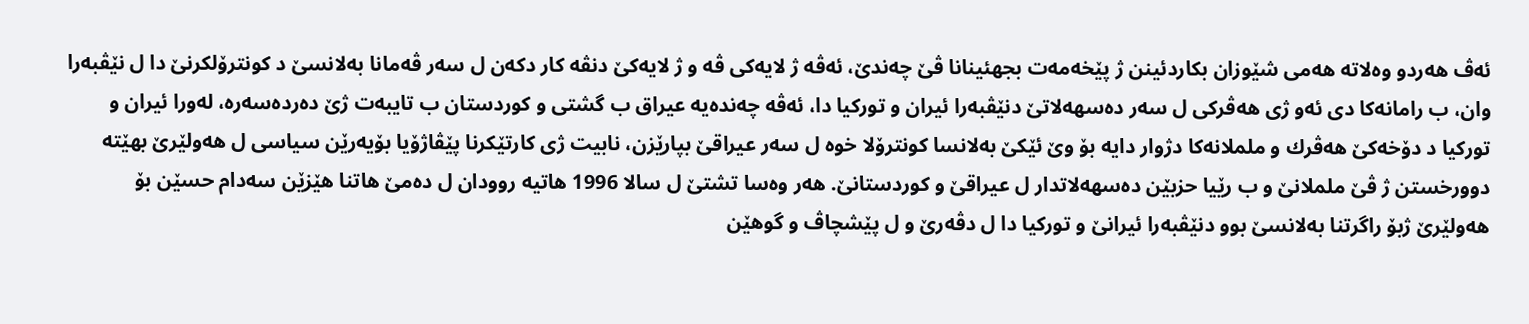ئه‌ڤ هه‌ردو وه‌لاته‌ هه‌می شێوزان بكاردئینن ژ پێخه‌مه‌ت بجهئینانا ڤێ چه‌ندێ، ئه‌ڤه‌ ژ لایه‌كی ڤه‌ و ژ لایه‌كێ دنڤه‌ كار دكه‌ن ل سه‌ر ڤه‌مانا به‌لانسێ د كونترۆلكرنێ دا ل نێڤبه‌را وان، ب رامانه‌كا دی ئه‌و ژی هه‌ڤركی ل سه‌ر ده‌سهه‌لاتێ دنێڤبه‌را ئیران و توركیا دا، ئه‌ڤه‌ چه‌نده‌یه‌ عیراق ب گشتی و كوردستان ب تایبه‌ت ژێ ده‌رده‌سه‌ره‌، له‌ورا ئیران و توركیا د دۆخه‌كێ هه‌ڤرك و ململانه‌كا دژوار دایه‌ بۆ وێ ئێكێ به‌لانسا كونترۆلا خوه‌ ل سه‌ر عیراقێ بپارێزن، نابیت ژی كارتێكرنا پێڤاژۆیا بۆیه‌رێن سیاسی ل هه‌ولێرێ بهێته‌ دوورخستن ژ ڤێ ململانێ و ب رێیا حزبێن ده‌سهه‌لاتدار ل عیراقێ و كوردستانێ. هه‌ر وه‌سا تشتێ ل سالا 1996 هاتیه‌ روودان ل ده‌مێ هاتنا هێزێن سه‌دام حسێن بۆ هه‌ولێرێ ژبۆ راگرتنا به‌لانسێ بوو دنێڤبه‌را ئیرانێ و توركیا دا ل دڤه‌رێ و ل پێشچاڤ و گوهێن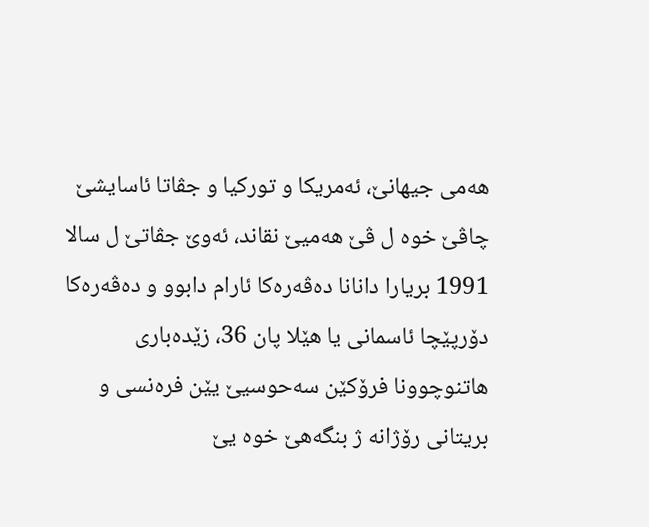هه‌می جیهانێ، ئه‌مریكا و توركیا و جڤاتا ئاسایشێ چاڤێ خوه‌ ل ڤێ هه‌میێ نقاند، ئه‌وێ جڤاتێ ل سالا 1991 بریارا دانانا ده‌ڤه‌ره‌كا ئارام دابوو و ده‌ڤه‌ره‌كا دۆرپێچا ئاسمانی یا هێلا پان 36، زێده‌باری هاتنوچوونا فرۆكێن سه‌حوسیێ یێن فره‌نسی و بریتانی رۆژانه‌ ژ بنگه‌هێ خوه‌ یێ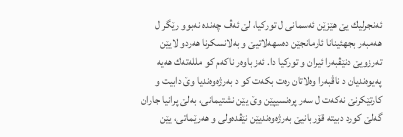ئه‌نجرلیك یێ هێزێن ئه‌سمانی ل توركیا، لێ ئه‌ڤ چه‌نده‌ نه‌بوو رێگر ل هه‌مبه‌ر بجهئینانا ئارمانجێن ده‌سهه‌لاتیێ و به‌لانسكرنا هه‌ردو لایێن ته‌رزویێ دنێڤبه‌را ئیران و توركیا دا. ئه‌ز باوه‌ر ناكه‌م كو ملله‌ته‌ك هه‌یه‌ په‌یوه‌ندیان د ناڤبه‌را وه‌لاتان ره‌ت بكه‌ت كو د به‌رژه‌وه‌ندیا وێ دابیت و كارتێكرنێ نه‌كه‌ت ل سه‌ر پره‌نسیپێن وێ یێن نشتیمانی، به‌لێ پرانیا جاران گه‌لێ كورد دبیته‌ قۆربانیێ به‌رژه‌وه‌ندیێن نێڤده‌ولی و هه‌رێماتی، یێن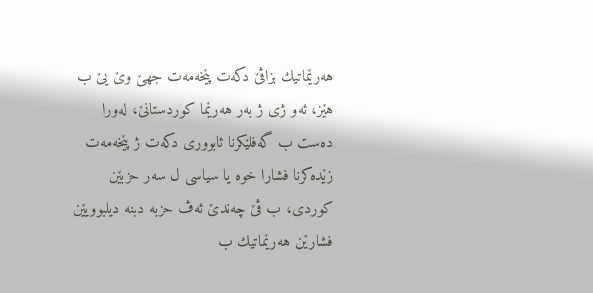هه‌رێماتیك بزاڤێ دكه‌ت پێخه‌مه‌ت جهێ وێ یێ ب هێز، ئه‌و ژی ژ به‌ر هه‌رێما كوردستانێ، له‌ورا ده‌ست ب گه‌فلێكرنا ئابووری دكه‌ت ژ پێخه‌مه‌ت زێده‌كرنا فشارا خوه‌ یا سیاسی ل سه‌ر حزبێن كوردی، ب ڤێ چه‌ندێ ئه‌ڤ حزبه‌ دبنه‌ دیلبوویێن فشارێن هه‌رێماتیك ب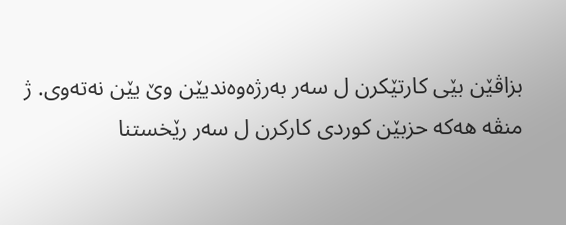بزاڤێن بێی كارتێكرن ل سه‌ر به‌رژه‌وه‌ندیێن وێ یێن نه‌ته‌وی. ژ منڤه‌ هه‌كه‌ حزبێن كوردی كاركرن ل سه‌ر رێخستنا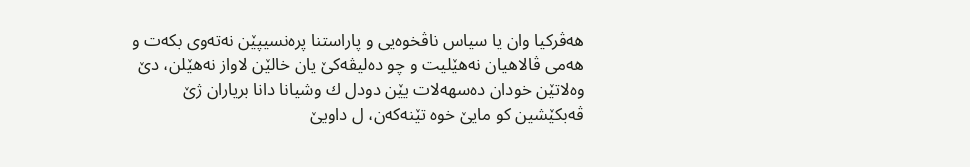هه‌ڤركیا وان یا سیاس ناڤخوه‌یی و پاراستنا پره‌نسیپێن نه‌ته‌وی بكه‌ت و هه‌می ڤالاهیان نه‌هێلیت و چو ده‌لیڤه‌كێ یان خالێن لاواز نه‌هێلن، دێ وه‌لاتێن خودان ده‌سهه‌لات یێن دودل ك وشیانا دانا بریاران ژێ ڤه‌بكێشین كو مایێ خوه‌ تێنه‌كه‌ن، ل داویێ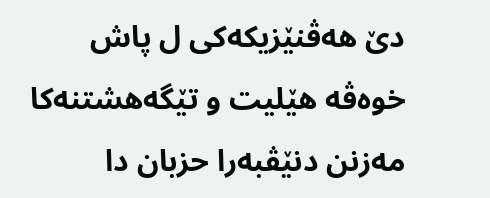دێ هه‌ڤنێزیكه‌كی ل پاش خوه‌ڤه‌ هێلیت و تێگه‌هشتنه‌كا مه‌زنن دنێڤبه‌را حزبان دا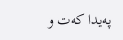په‌یدا كه‌ت و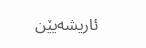ئاریشه‌یێن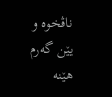ناڤخوه‌ و یێن گه‌رم هێنه‌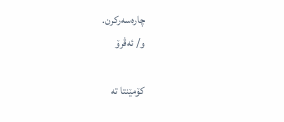چاره‌سه‌ركرن.
و/ ئه‌ڤرۆ

کۆمێنتا تە